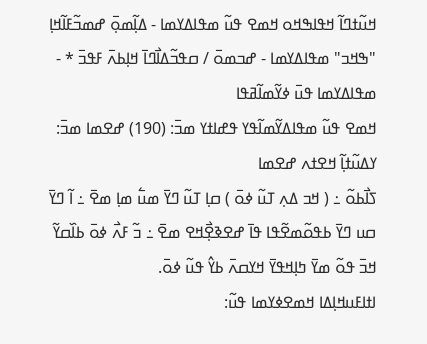ߞߎ߬ߙߣߊ߬ ߞߟߊߒߞߋ ߞߘߐ ߟߎ߬ ߘߟߊߡߌߘߊ - ߡߊ߲߬ߘߋ߲߫ ߝߘߏ߬ߓߊ߬ߞߊ߲ "ߒߞߏ" ߘߟߊߡߌߘߊ - ߝߏߘߋ߫ / ߛߟߏ߬ߡߊ߯ߣߊ߫ ߞߊ߲ߕߍ߫ ߓߟߏ߫ * - ߘߟߊߡߌߘߊ ߟߎ߫ ߦߌ߬ߘߊ߬ߥߟߊ
ߞߘߐ ߟߎ߬ ߘߟߊߡߌ߬ߘߊ߬ߟߌ ߟߝߊߙߌ ߘߏ߫: (190) ߝߐߘߊ ߘߏ߫: ߌߡߎ߬ߙߊ߲߬ ߞߐߙߍ ߝߐߘߊ
ߖߊ߯ߕߋ߬ ߸ ( ߞߏ ߡߍ߲ ߠߎ߬ ߦߋ߫ ) ߛߊ߲ ߠߎ߬ ߣߌ߫ ߘߎ߱ ߘߊ߲ ߘߐ߫ ߸ ߊ߬ ߣߌ߫ ߛߎ ߣߌ߫ ߕߟߋ߬ߘߐ߬ߟߊ ߟߊ߫ ߝߐߢߐ߲߯ߞߐ ߘߐ߫ ߸ ߏ߬ ߓߍ߯ ߦߋ߫ ߕߊ߰ߛߌ߬ ߞߏ߫ ߟߋ߬ ߘߌ߫ ߤߊ߲ߞߟߌ߫ ߞߌߛߍ߫ ߕߌ߮ ߟߎ߬ ߦߋ߫.
ߊߙߊߓߎߞߊ߲ߡߊ ߞߘߐߦߌߘߊ ߟߎ߬: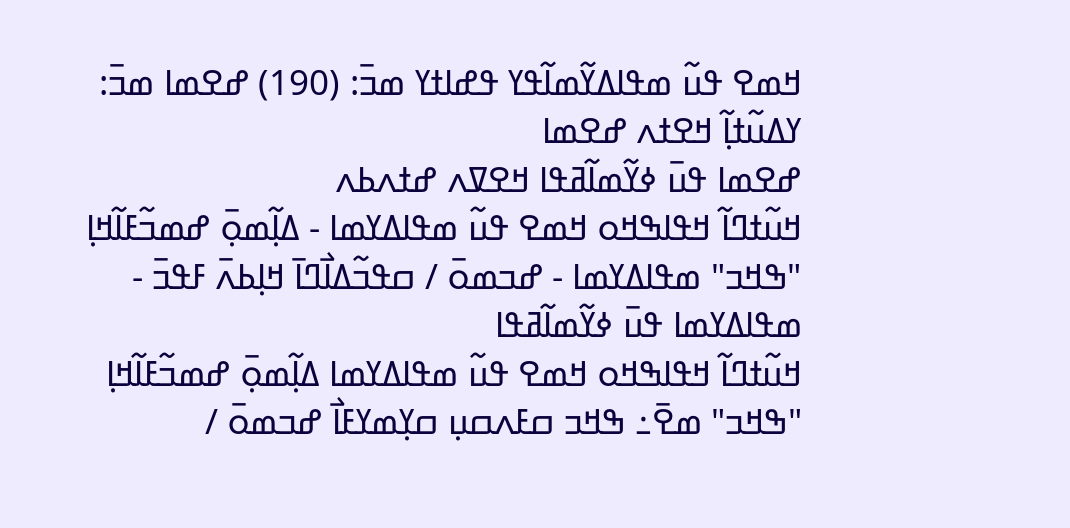ߞߘߐ ߟߎ߬ ߘߟߊߡߌ߬ߘߊ߬ߟߌ ߟߝߊߙߌ ߘߏ߫: (190) ߝߐߘߊ ߘߏ߫: ߌߡߎ߬ߙߊ߲߬ ߞߐߙߍ ߝߐߘߊ
ߝߐߘߊ ߟߎ߫ ߦߌ߬ߘߊ߬ߥߟߊ ߞߐߜߍ ߝߙߍߕߍ
ߞߎ߬ߙߣߊ߬ ߞߟߊߒߞߋ ߞߘߐ ߟߎ߬ ߘߟߊߡߌߘߊ - ߡߊ߲߬ߘߋ߲߫ ߝߘߏ߬ߓߊ߬ߞߊ߲ "ߒߞߏ" ߘߟߊߡߌߘߊ - ߝߏߘߋ߫ / ߛߟߏ߬ߡߊ߯ߣߊ߫ ߞߊ߲ߕߍ߫ ߓߟߏ߫ - ߘߟߊߡߌߘߊ ߟߎ߫ ߦߌ߬ߘߊ߬ߥߟߊ
ߞߎ߬ߙߣߊ߬ ߞߟߊߒߞߋ ߞߘߐ ߟߎ߬ ߘߟߊߡߌߘߊ ߡߊ߲߬ߘߋ߲߫ ߝߘߏ߬ߓߊ߬ߞߊ߲ "ߒߞߏ" ߘߐ߫߸ ߒߞߏ ߛߓߍߛߎ߲ ߛߌ߲ߘߌߓߊ߯ ߝߏߘߋ߫ /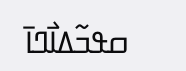ߛߟߏ߬ߡߊ߯ߣߊ߫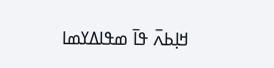ߞߊ߲ߕߍ߫ ߟߊ߫ ߘߟߊߡߌߘߊ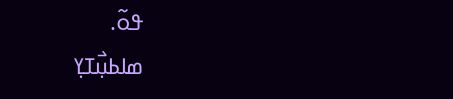ߟߋ߬.
ߘߊߕߎ߲߯ߠߌ߲